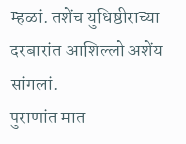म्हळां. तशेंच युधिष्ठीराच्या दरबारांत आशिल्लो अशेंय सांगलां.
पुराणांत मात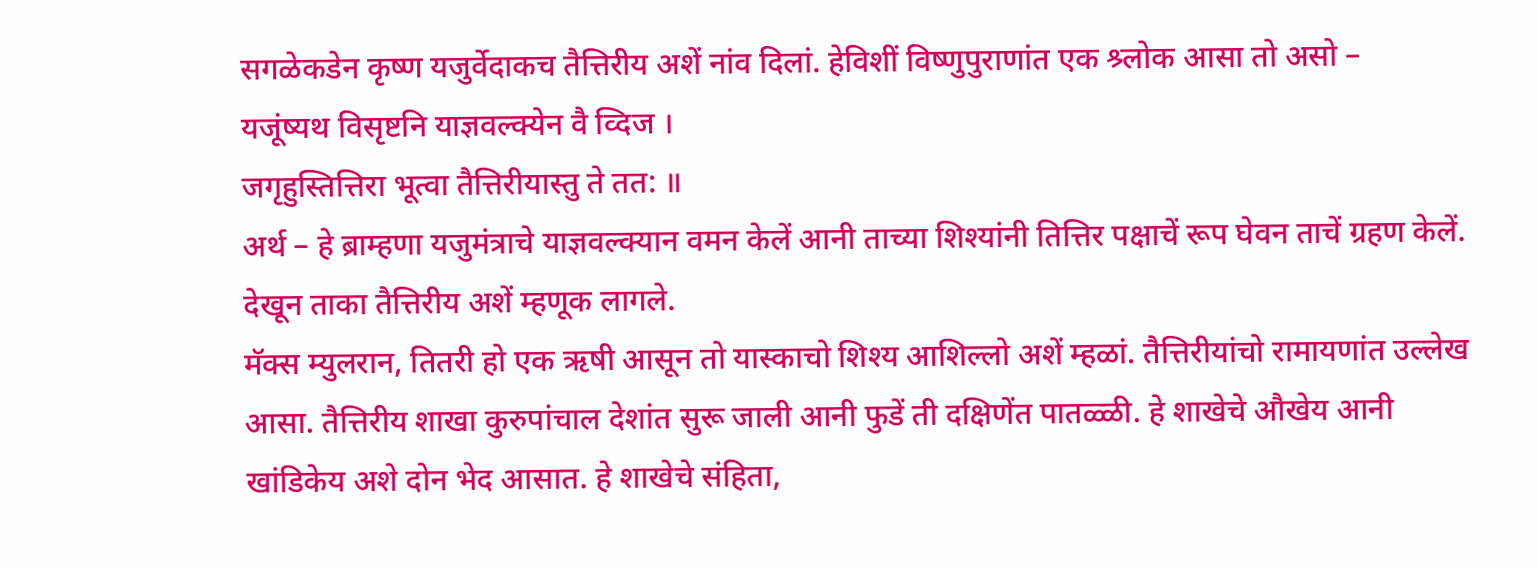सगळेकडेन कृष्ण यजुर्वेदाकच तैत्तिरीय अशें नांव दिलां. हेविशीं विष्णुपुराणांत एक श्र्लोक आसा तो असो –
यजूंष्यथ विसृष्टनि याज्ञवल्क्येन वै व्दिज ।
जगृहुस्तित्तिरा भूत्वा तैत्तिरीयास्तु ते तत: ॥
अर्थ – हे ब्राम्हणा यजुमंत्राचे याज्ञवल्क्यान वमन केलें आनी ताच्या शिश्यांनी तित्तिर पक्षाचें रूप घेवन ताचें ग्रहण केलें. देखून ताका तैत्तिरीय अशें म्हणूक लागले.
मॅक्स म्युलरान, तितरी हो एक ऋषी आसून तो यास्काचो शिश्य आशिल्लो अशें म्हळां. तैत्तिरीयांचो रामायणांत उल्लेख आसा. तैत्तिरीय शाखा कुरुपांचाल देशांत सुरू जाली आनी फुडें ती दक्षिणेंत पातळ्ळी. हे शाखेचे औखेय आनी खांडिकेय अशे दोन भेद आसात. हे शाखेचे संहिता,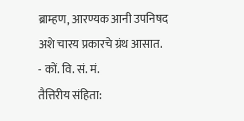ब्राम्हण, आरण्यक आनी उपनिषद अशे चारय प्रकारचे ग्रंथ आसात.
- कों. वि. सं. मं.
तैत्तिरीय संहिता: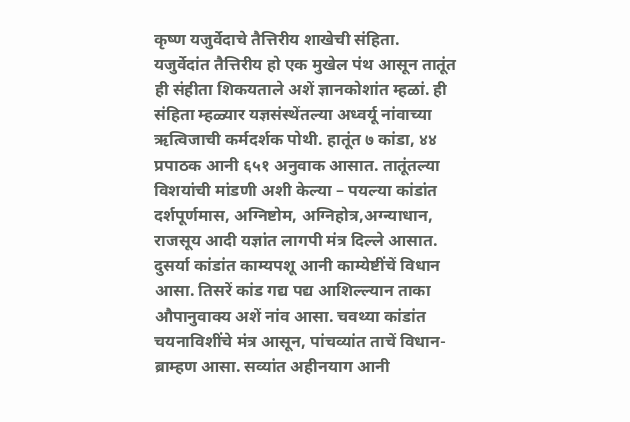कृष्ण यजुर्वेदाचे तैत्तिरीय शाखेची संहिता. यजुर्वेदांत तैत्तिरीय हो एक मुखेल पंथ आसून तातूंत ही संहीता शिकयताले अशें ज्ञानकोशांत म्हळां. ही संहिता म्हळ्यार यज्ञसंस्थेंतल्या अध्वर्यू नांवाच्या ऋत्विजाची कर्मदर्शक पोथी. हातूंत ७ कांडा, ४४ प्रपाठक आनी ६५१ अनुवाक आसात. तातूंतल्या विशयांची मांडणी अशी केल्या – पयल्या कांडांत दर्शपूर्णमास, अग्निष्टोम, अग्निहोत्र,अग्न्याधान, राजसूय आदी यज्ञांत लागपी मंत्र दिल्ले आसात. दुसर्या कांडांत काम्यपशू आनी काम्येष्टींचें विधान आसा. तिसरें कांड गद्य पद्य आशिल्ल्यान ताका औपानुवाक्य अशें नांव आसा. चवथ्या कांडांत चयनाविशींचे मंत्र आसून, पांचव्यांत ताचें विधान-ब्राम्हण आसा. सव्यांत अहीनयाग आनी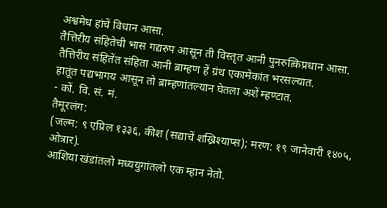अश्वमेध हांचें विधान आसा.
तैत्तिरीय संहितेची भास गद्यरुप आसून ती विस्तृत आनी पुनरुत्किप्रधान आसा. तैत्तिरीय संहितेंत संहिता आनी ब्राम्हण हें ग्रंथ एकामेकांत भरसल्यात.
हातूंत पद्यभागय आसून तो ब्राम्हणांतल्यान घेतला अशें म्हण्टात.
- कों. वि. सं. मं.
तैमूरलंग:
(जल्म: ९ एप्रिल १३३६, कीश (सद्याचें शख्रिश्याप्स); मरण: १९ जानेवारी १४०५, ओत्रार).
आशिया खंडांतलो मध्ययुगांतलो एक म्हान नेतो.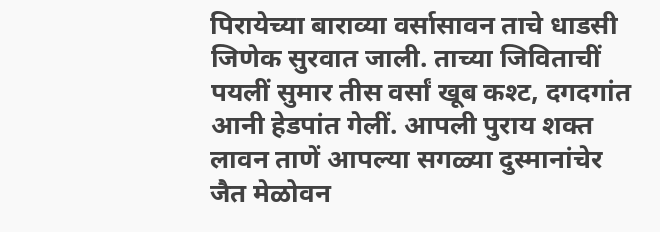पिरायेच्या बाराव्या वर्सासावन ताचे धाडसी जिणेक सुरवात जाली. ताच्या जिविताचीं पयलीं सुमार तीस वर्सां खूब कश्ट, दगदगांत आनी हेडपांत गेलीं. आपली पुराय शक्त लावन ताणें आपल्या सगळ्या दुस्मानांचेर जैत मेळोवन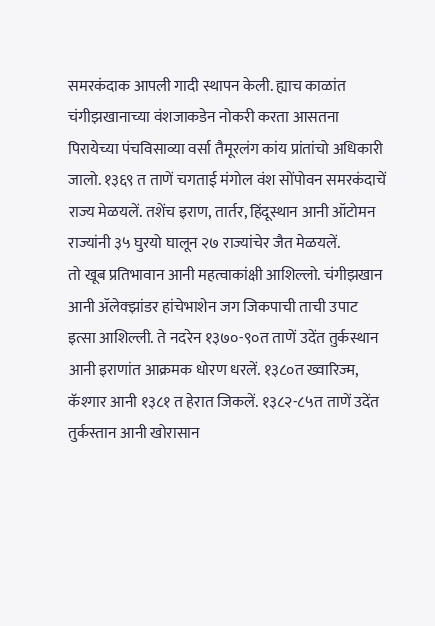समरकंदाक आपली गादी स्थापन केली. ह्याच काळांत चंगीझखानाच्या वंशजाकडेन नोकरी करता आसतना पिरायेच्या पंचविसाव्या वर्सा तैमूरलंग कांय प्रांतांचो अधिकारी जालो. १३६९ त ताणें चगताई मंगोल वंश सोंपोवन समरकंदाचें राज्य मेळयलें. तशेंच इराण, तार्तर, हिंदूस्थान आनी ऑटोमन राज्यांनी ३५ घुरयो घालून २७ राज्यांचेर जैत मेळयलें.
तो खूब प्रतिभावान आनी महत्वाकांक्षी आशिल्लो. चंगीझखान आनी ॲलेक्झांडर हांचेभाशेन जग जिकपाची ताची उपाट इत्सा आशिल्ली. ते नदरेन १३७०-९०त ताणें उदेंत तुर्कस्थान आनी इराणांत आक्रमक धोरण धरलें. १३८०त ख्वारिज्म, कॅश्गार आनी १३८१ त हेरात जिकलें. १३८२-८५त ताणें उदेंत तुर्कस्तान आनी खोरासान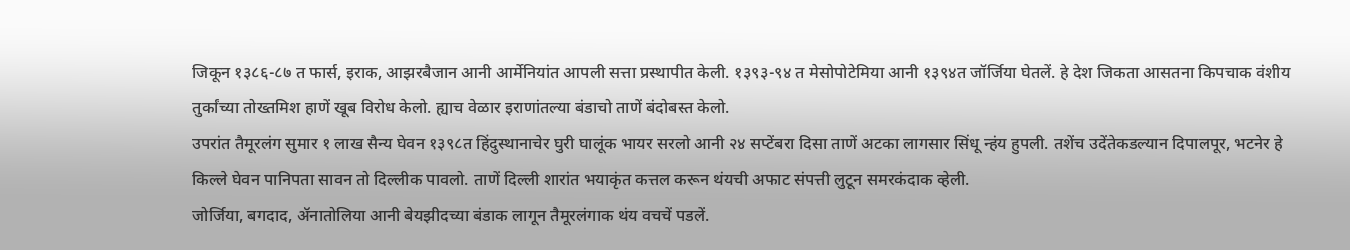जिकून १३८६-८७ त फार्स, इराक, आझरबैजान आनी आर्मेनियांत आपली सत्ता प्रस्थापीत केली. १३९३-९४ त मेसोपोटेमिया आनी १३९४त जॉर्जिया घेतलें. हे देश जिकता आसतना किपचाक वंशीय तुर्कांच्या तोख्तमिश हाणें खूब विरोध केलो. ह्याच वेळार इराणांतल्या बंडाचो ताणें बंदोबस्त केलो.
उपरांत तैमूरलंग सुमार १ लाख सैन्य घेवन १३९८त हिंदुस्थानाचेर घुरी घालूंक भायर सरलो आनी २४ सप्टेंबरा दिसा ताणें अटका लागसार सिंधू न्हंय हुपली. तशेंच उदेंतेकडल्यान दिपालपूर, भटनेर हे किल्ले घेवन पानिपता सावन तो दिल्लीक पावलो. ताणें दिल्ली शारांत भयाकृंत कत्तल करून थंयची अफाट संपत्ती लुटून समरकंदाक व्हेली.
जोर्जिया, बगदाद, ॲनातोलिया आनी बेयझीदच्या बंडाक लागून तैमूरलंगाक थंय वचचें पडलें.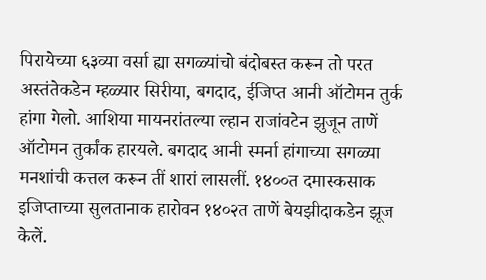पिरायेच्या ६३व्या वर्सा ह्या सगळ्यांचो बंदोबस्त करून तो परत अस्तंतेकडेन म्हळ्यार सिरीया, बगदाद, ईजिप्त आनी ऑटोमन तुर्क हांगा गेलो. आशिया मायनरांतल्या ल्हान राजांवटेन झुजून ताणें ऑटोमन तुर्कांक हारयले. बगदाद आनी स्मर्ना हांगाच्या सगळ्या मनशांची कत्तल करून तीं शारां लासलीं. १४००त दमास्कसाक इजिप्ताच्या सुलतानाक हारोवन १४०२त ताणें बेयझीदाकडेन झूज केलें.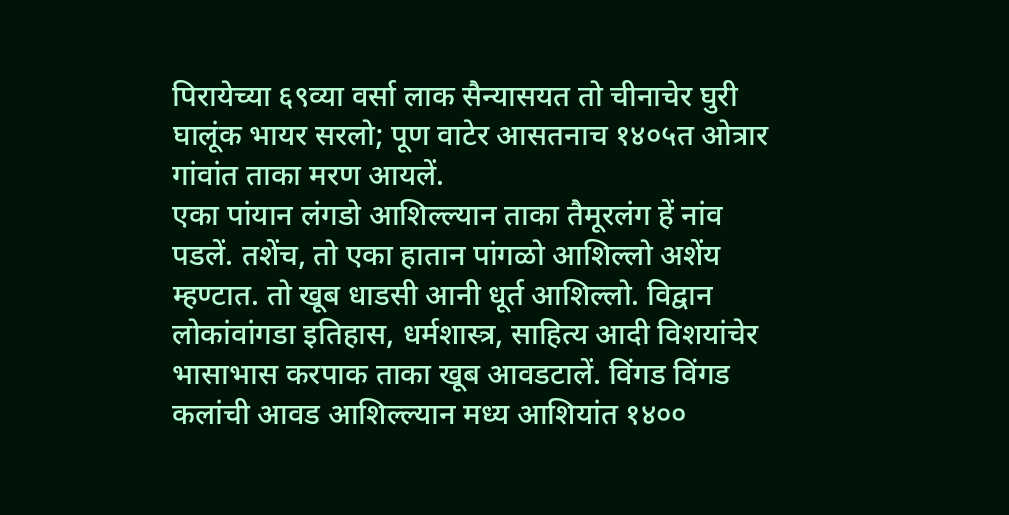पिरायेच्या ६९व्या वर्सा लाक सैन्यासयत तो चीनाचेर घुरी घालूंक भायर सरलो; पूण वाटेर आसतनाच १४०५त ओत्रार गांवांत ताका मरण आयलें.
एका पांयान लंगडो आशिल्ल्यान ताका तैमूरलंग हें नांव पडलें. तशेंच, तो एका हातान पांगळो आशिल्लो अशेंय म्हण्टात. तो खूब धाडसी आनी धूर्त आशिल्लो. विद्वान लोकांवांगडा इतिहास, धर्मशास्त्र, साहित्य आदी विशयांचेर भासाभास करपाक ताका खूब आवडटालें. विंगड विंगड कलांची आवड आशिल्ल्यान मध्य आशियांत १४००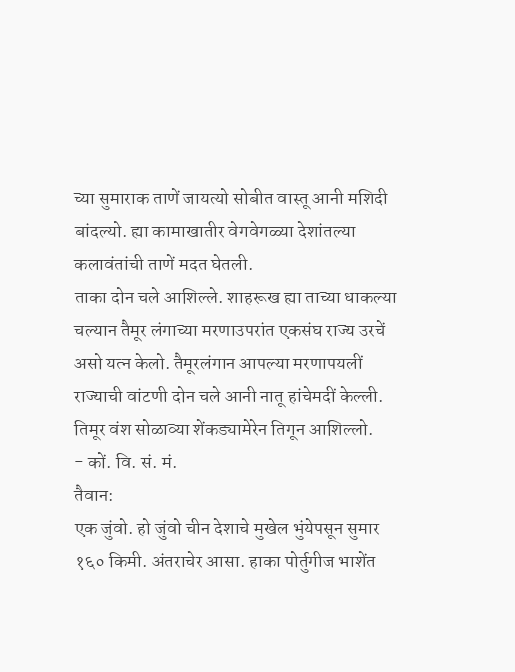च्या सुमाराक ताणें जायत्यो सोबीत वास्तू आनी मशिदी बांदल्यो. ह्या कामाखातीर वेगवेगळ्या देशांतल्या कलावंतांची ताणें मदत घेतली.
ताका दोन चले आशिल्ले. शाहरूख ह्या ताच्या धाकल्या चल्यान तैमूर लंगाच्या मरणाउपरांत एकसंघ राज्य उरचें असो यत्न केलो. तैमूरलंगान आपल्या मरणापयलीं राज्याची वांटणी दोन चले आनी नातू हांचेमदीं केल्ली. तिमूर वंश सोळाव्या शेंकड्यामेरेन तिगून आशिल्लो.
- कों. वि. सं. मं.
तैवान:
एक जुंवो. हो जुंवो चीन देशाचे मुखेल भुंयेपसून सुमार १६० किमी. अंतराचेर आसा. हाका पोर्तुगीज भाशेंत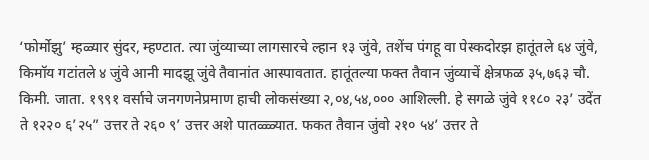‘फोर्मोझु’ म्हळ्यार सुंदर, म्हण्टात. त्या जुंव्याच्या लागसारचे ल्हान १३ जुंवे, तशेंच पंगहू वा पेस्कदोरझ हातूंतले ६४ जुंवे, किमॉय गटांतले ४ जुंवे आनी मादझू जुंवे तैवानांत आस्पावतात. हातूंतल्या फक्त तैवान जुंव्याचें क्षेत्रफळ ३५,७६३ चौ. किमी. जाता. १९९१ वर्साचे जनगणनेप्रमाण हाची लोकसंख्या २,०४,५४,००० आशिल्ली. हे सगळे जुंवे ११८० २३’ उदेंत ते १२२० ६’२५” उत्तर ते २६० ९’ उत्तर अशे पातळ्ळ्यात. फकत तैवान जुंवो २१० ५४’ उत्तर ते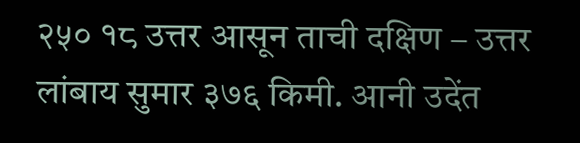२५० १८ उत्तर आसून ताची दक्षिण – उत्तर लांबाय सुमार ३७६ किमी. आनी उदेंत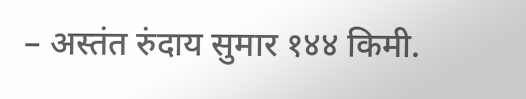– अस्तंत रुंदाय सुमार १४४ किमी.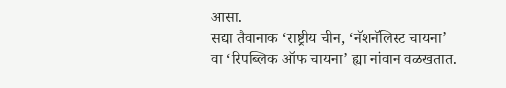आसा.
सद्या तैवानाक ‘राष्ट्रीय चीन, ‘नॅशनॅलिस्ट चायना’ वा ‘रिपब्लिक ऑफ चायना’ ह्या नांवान वळखतात.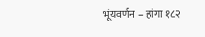भूंयवर्णन – हांगा १८२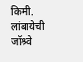किमी. लांबायेची जॉश्र्वे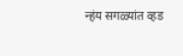न्हंय सगळ्यांत व्हड